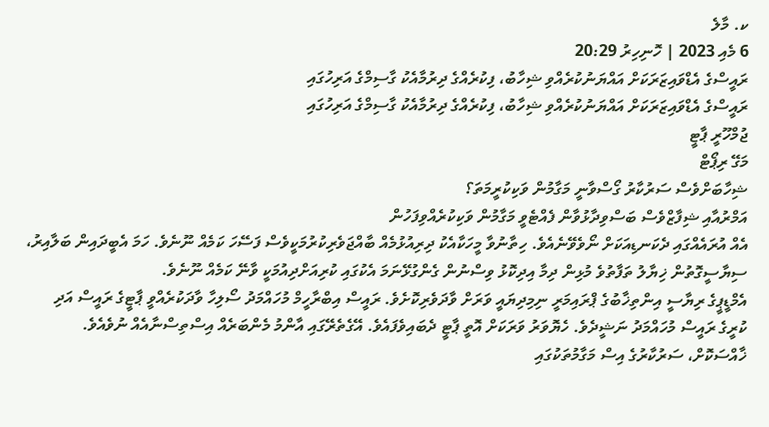ކ. މާލެ
6 މެއި 2023 | ހޮނިހިރު 20:29
ރައީސްގެ އެޑްވައިޒަރަކަށް އައްޔަނުކުރެއްވި ޝިހާބު، ފިކުރެއްގެ ދިރުމާއެކު ގާސިމްގެ އަރިހުގައި
ރައީސްގެ އެޑްވައިޒަރަކަށް އައްޔަނުކުރެއްވި ޝިހާބު، ފިކުރެއްގެ ދިރުމާއެކު ގާސިމްގެ އަރިހުގައި
ޖުމްހޫރީ ޕާޓީ
މަގޭ ރިޕޯޓް
ޝިހާބަށްވެސް ސަރުކާރު ގޯސްވާނީ މަގާމުން ވަކިކުރީމަތަ؟
އަމްރުއާއި ޝިފާޒްވެސް ބަސްވިދާޅުވާން ފެއްޓެވީ މަގާމުން ވަކިކުރެއްވިފަހުން
އެއް އުރައެއްގައި ދެކަނޑިއަކަށް ނޯވެވޭނެއެވެ. ހިތާނުވާ މީހަކާއެކު ދިރިއުޅުމެއް ބާއްޖަވެރިކުރުމަކީވެސް ފަސޭހަ ކަމެއް ނޫނެވެ. ހަމަ އެބީދައިން ބަލާއިރު، ސިޔާސީގޮތުން ޚިޔާލު ތަފާތުވެ މުޅިން ދިމާ އިދިކޮޅު ވިސްނުން ގެންގުޅޭނަމަ އެކުގައި ކުރިއަށްދިއުމަކީ ވާނޭ ކަމެއް ނޫނެވެ.
އެމްޑީޕީގެ ރިޔާސީ އިންތިޚާބުގެ ޕްރައިމަރީ ނިމިދިޔައީ ވަރަށް ވާދަވެރިކޮށެވެ. ރައީސް އިބްރާހީމް މުހައްމަދު ސޯލިހާ ވާދަކުރެއްވީ ޕާޓީގެ ރައީސް އަދި ކުރީގެ ރައީސް މުހައްމަދު ނަޝީދެވެ. ހެޔޮވަރު ވަރަކަށް އޮތީ ޕާޓީ ދެބައިވެފައެވެ. އޭގެތެރޭގައި އާންމު މެންބަރެއް އިސްތިސްނާއެއް ނުވެއެވެ. ޚާއްސަކޮށް، ސަރުކާރުގެ އިސް މަގާމުތަކުގައި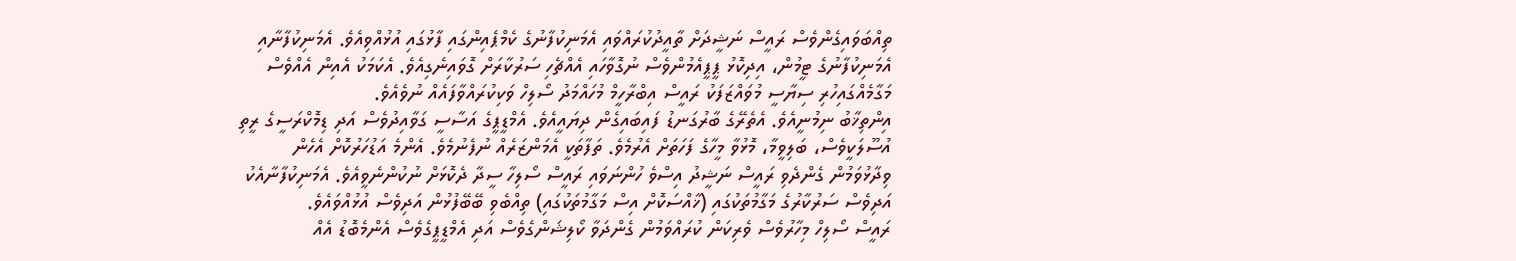ތިއްބަވައިގެންވެސް ރައީސް ނަޝީދަށް ތާއީދުކުރައްވައި އެމަނިކުފާނުގެ ކެމްޕެއިންގައި ފާޅުގައި އުޅުއްވިއެވެ. އެމަނިކުފާނާއި އެމަނިކުފާނުގެ ޓީމުން، އިދިކޮޅު ޕީޕީއެމުންވެސް ނުގޮވާހައި އެއްޗެހި ސަރުކާރަށް ގޮވައިނެގިއެވެ. އެކަމަކު އެއިން އެއްވެސް މަގާމެއްގައިހުރި ސިޔާސީ މުވައްޒަފަކު ރައީސް އިބްރާހީމް މުހައްމަދު ސޯލިހް ވަކިކުރައްވާފައެއް ނުވެއެވެ.
އިންތިޚާބު ނިމުނީއެވެ. އެތެރޭގެ ބާރުގަނޑު ފައިބައިގެން ދިޔައީއެވެ. އެމްޑީޕީގެ އަސާސީ ގަވާއިދުވެސް އަދި ޑިމޮކްރަސީގެ ރީތި އުސޫލަކީވެސް، ބަލިވީމާ، މޮޅުވާ މީހާގެ ފަހަތަށް އެރުމެވެ. ތަފާތަކީ އެމަންޒަރެއް ނުފެނުމެވެ. އެންމެ އަޑުހަރުކޮށް އެހެން ވިދާޅުވަމުން ގެންދެވި ރައީސް ނަޝީދު އިސްވެ ހުންނަވައި ރައީސް ސޯލިހާ ސީދާ ދެކޮޅަށް ނުކުންނެވީއެވެ. އެމަނިކުފާނާއެކު އަދިވެސް ސަރުކާރުގެ މަގާމުތަކުގައި (ޚާއްސަކޮށް އިސް މަގާމުތަކުގައި) ތިއްބެވި ބޭބޭފުޅުން އަދިވެސް އުޅުއްވައެވެ.
ރައީސް ސޯލިހް މިހާރުވެސް ވެރިކަން ކުރައްވަމުން ގެންދަވާ ކޯލިޝަންގެވެސް އަދި އެމްޑީޕީގެވެސް އެންމެބޮޑު އެއް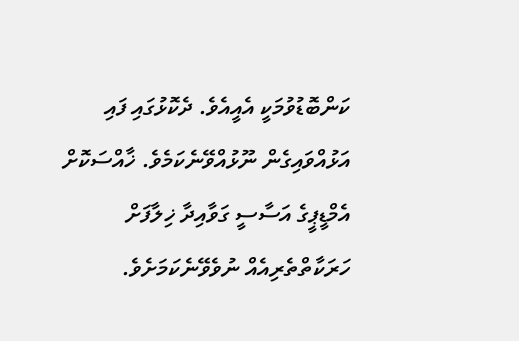ކަންބޮޑުވުމަކީ އެއީއެވެ. ދެކޮޅުގައި ފައި އަޅުއްވައިގެން ނޫޅުއްވޭނެކަމެވެ. ޚާއްސަކޮށް އެމްޑީޕީގެ އަސާސީ ގަވާއިދާ ޚިލާފަށް ހަރަކާތްތެރިއެއް ނުވެވޭނެކަމަށެވެ.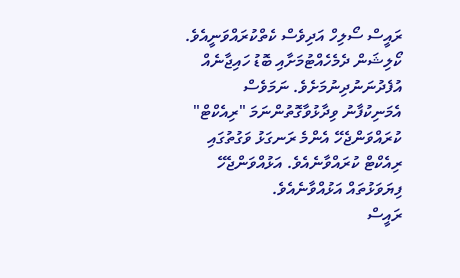ރައީސް ސޯލިހް އަދިވެސް ކެތްކުރައްވަނީއެވެ. ކޯލިޝަން ދެމެހެއްޓުމަށާއި ބޮޑު ހައިޖާނެއް އުފެދުނަނުދިނުމަށެވެ. ނަމަވެސް އެމަނިކުފާނު ވިދާޅުވާގޮތުންނަމަ "ރިއެކްޓް" ކުރައްވަންޖެހޭ އެންމެ ރަނގަޅު ވަގުތުގައި ރިއެކްޓް ކުރައްވާނެއެވެ. އަޅުއްވަންޖެހޭ ފިޔަވަޅުތައް އަޅުއްވާނެއެވެ.
ރައީސް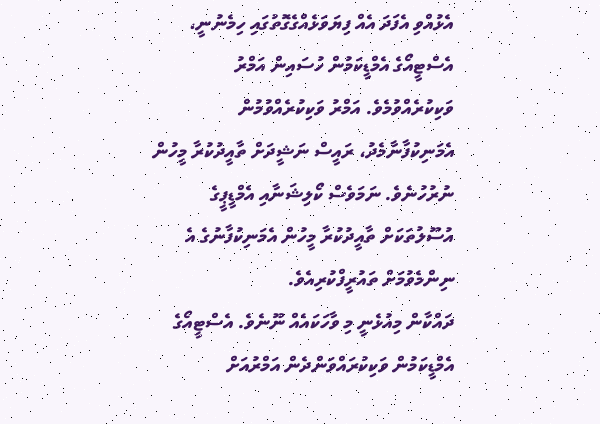އެޅުއްވި އެފަދަ އެއް ފިޔަވަޅެއްގެގޮތުގައި ހިމެނުނީ، އެސްޓީއޯގެ އެމްޑީކަމުން ހުސައިން އަމްރު ވަކިކުރެއްވުމެވެ. އަމްރު ވަކިކުރެއްވުމުން އެމަނިކުފާނާމެދު، ރައީސް ނަޝީދަށް ތާއީދުކުރާ މީހުން ނުރުހުނެވެ. ނަމަވެސް ކޯލިޝަނާއި އެމްޑީޕީގެ އުސޫލުތަކަށް ތާއީދުކުރާ މީހުން އެމަނިކުފާނުގެ އެ ނިންމެވުމަށް ތައުރީފްކުރިއެވެ.
ދައްކާން މިއުޅެނީ މި ވާހަކައެއް ނޫނެވެ. އެސްޓީއޯގެ އެމްޑީކަމުން ވަކިކުރައްވަންދެން އަމްރުއަށް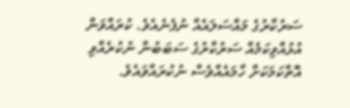ސަރުކާރުގެ މައްސަލައެއް ނުފެނެއެވެ. ކުރައްވަން އުޅުއްވިކަމެއް ސަރުކާރުގެ ސަބަބުން ނުކުރެއްވި އޮތްކަމަކަށް ހާމައެއްވެސް ނުކުރައްވައެވެ.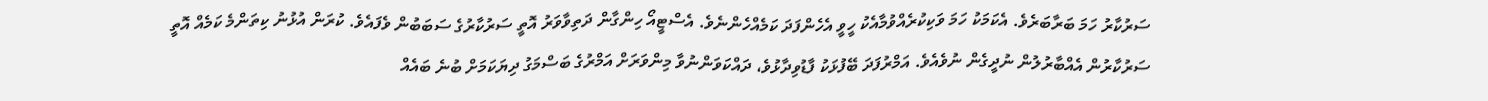ސަރުކާރު ހަމަ ބަރާބަރެވެ. އެކަމަކު ހަމަ ވަކިކުރެއްވުމާއެކު ހީވީ އެހެންފަދަ ކަމެއްހެންނެވެ. އެސްޓީއޯ ހިންގާން ދަތިވާވަރު އޮތީ ސަރުކާރުގެ ސަބަބުން ވެފައެވެ. ކުރަން އުޅުނު ކިތަންމެ ކަމެއް އޮތީ ސަރުކާރުން އެއްބާރުލުން ނުދީގެން ނުވެއެވެ. އަމްރުފަދަ ބޭފުޅަކު ފާޑުވިދާޅުވެ، ދައްކަވަންނުވާ މިންވަރަށް އަމްރުގެ ބަސްމަގު ދިޔަކަމަށް ބުނެ ބައެއް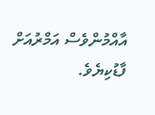އާއްމުންވެސް އަމްރުއަށް ފާޑުކިޔެވެ.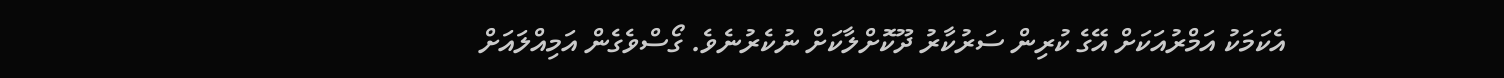އެކަމަކު އަމްރުއަކަށް އޭގެ ކުރިން ސަރުކާރު ދޫކޮށްލާކަށް ނުކެރުނެވެ. ގޯސްވެގެން އަމިއްލައަށް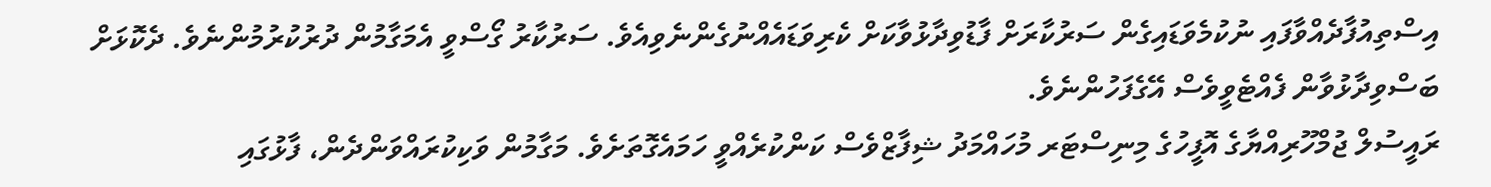އިސްތިއުފާދެއްވާފައި ނުކުމެވަޑައިގެން ސަރުކާރަށް ފާޑުވިދާޅުވާކަށް ކެރިވަޑައެއްނުގެންނެވިއެވެ. ސަރުކާރު ގޯސްވީ އެމަގާމުން ދުރުކުރުމުންނެވެ. ދެކޮޅަށް ބަސްވިދާޅުވާން ފެއްޓެވީވެސް އޭގެފަހުންނެވެ.
ރައީސުލް ޖުމްހޫރިއްޔާގެ އޮފީހުގެ މިނިސްޓަރ މުހައްމަދު ޝިފާޒްވެސް ކަންކުރެއްވީ ހަމައެގޮތަށެވެ. މަގާމުން ވަކިކުރައްވަންދެން، ފާޅުގައި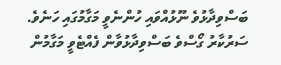ބަސްވިދާޅުވެ ނޫޅުއްވައި ހުންނެވީ މަގާމުގައި ހަނެވެ. ސަރުކާރު ގޯސްވެ ބަސްވިދާޅުވާން ފެއްޓެވީ މަގާމުން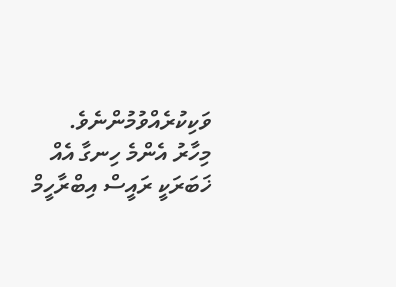ވަކިކުރެއްވުމުންނެވެ.
މިހާރު އެންމެ ހިނގާ އެއް ޚަބަރަކީ ރައީސް އިބްރާހީމް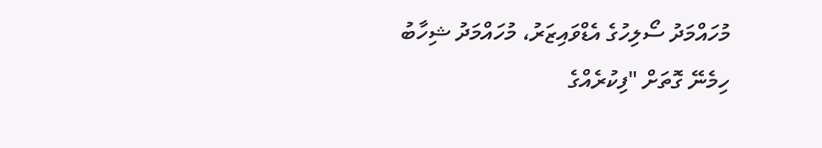މުހައްމަދު ސޯލިހުގެ އެޑްވައިޒަރު، މުހައްމަދު ޝިހާބު ހިމެނޭ ގޮތަށް "ފިކުރެއްގެ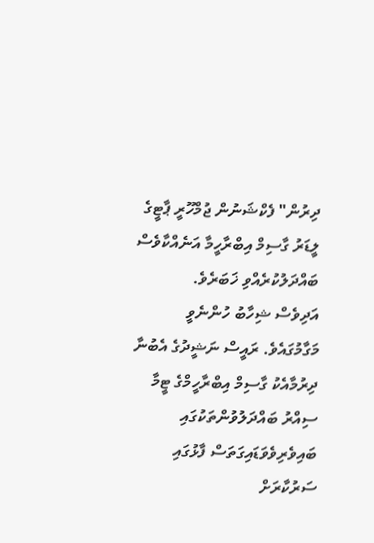ދިރުން" ފެކްޝަނުން ޖުމްހޫރީ ޕާޓީގެ ލީޑަރު ގާސިމް އިބްރާހީމާ އަނެއްކާވެސް ބައްދަލުކުރެއްވި ޚަބަރެވެ.
އަދިވެސް ޝިހާބު ހުންނެވީ މަގާމުގައެވެ. ރައީސް ނަޝީދުގެ އެބުނާ ދިރުމާއެކު ގާސިމް އިބްރާހީމްގެ ޓީމާ ސިއްރު ބައްދަލުވުންތަކުގައި ބައިވެރިވެވަޑައިގަތަސް ފާޅުގައި ސަރުކާރަށް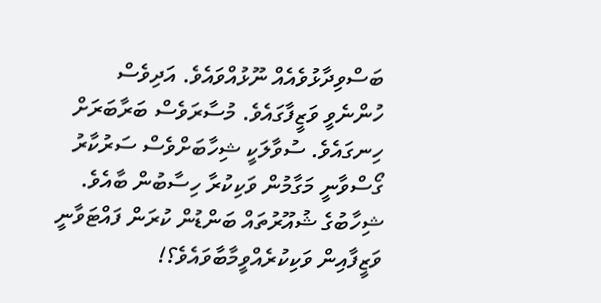ބަސްވިދާޅުވެއެއް ނޫޅުއްވައެވެ. އަދިވެސް ހުންނެވީ ވަޒީފާގައެވެ. މުސާރަވެސް ބަރާބަރަށް ހިނގައެވެ. ސުވާލަކީ ޝިހާބަށްވެސް ސަރުކާރު ގޯސްވާނީ މަގާމުން ވަކިކުރާ ހިސާބުން ބާއެވެ. ޝިހާބުގެ ޝުއޫރުތައް ބަންޑުން ކުރަން ފައްޓަވާނީ ވަޒީފާއިން ވަކިކުރެއްވީމާބާވައެވެ؟!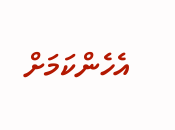އެހެންކަމަށް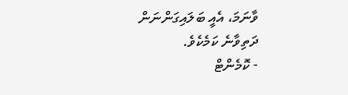ވާނަމަ، އެއީ ބަލައިގަންނަން ދަތިވާނެ ކަމެކެވެ.
- ކޮމެންޓް